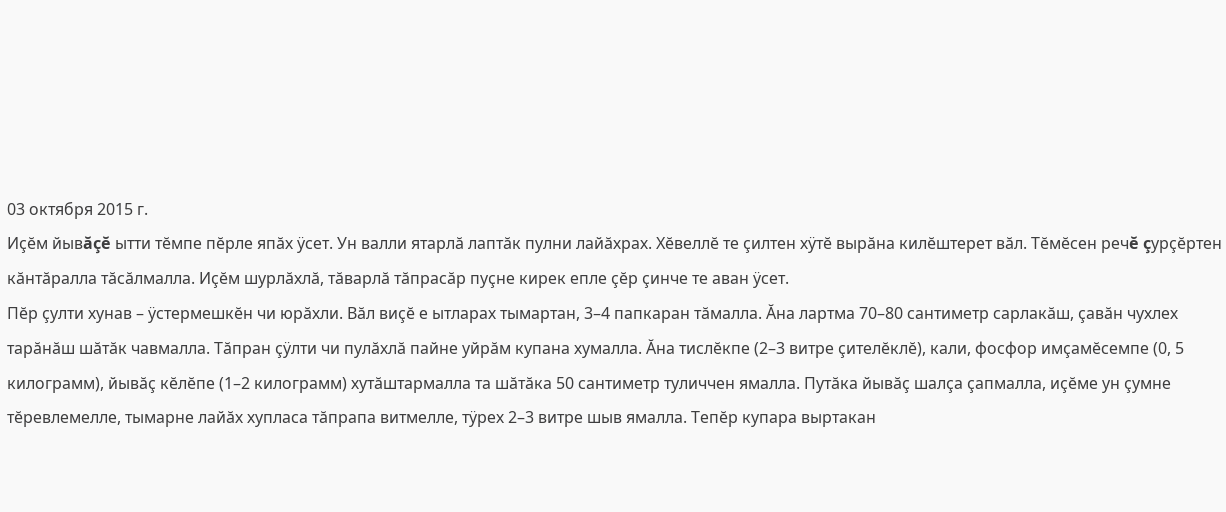03 октября 2015 г.
Иçĕм йывăçĕ ытти тĕмпе пĕрле япăх ÿсет. Ун валли ятарлă лаптăк пулни лайăхрах. Хĕвеллĕ те çилтен хÿтĕ вырăна килĕштерет вăл. Тĕмĕсен речĕ çурçĕртен кăнтăралла тăсăлмалла. Иçĕм шурлăхлă, тăварлă тăпрасăр пуçне кирек епле çĕр çинче те аван ÿсет.
Пĕр çулти хунав – ÿстермешкĕн чи юрăхли. Вăл виçĕ е ытларах тымартан, 3–4 папкаран тăмалла. Ăна лартма 70–80 сантиметр сарлакăш, çавăн чухлех тарăнăш шăтăк чавмалла. Тăпран çÿлти чи пулăхлă пайне уйрăм купана хумалла. Ăна тислĕкпе (2–3 витре çителĕклĕ), кали, фосфор имçамĕсемпе (0, 5 килограмм), йывăç кĕлĕпе (1–2 килограмм) хутăштармалла та шăтăка 50 сантиметр туличчен ямалла. Путăка йывăç шалçа çапмалла, иçĕме ун çумне тĕревлемелле, тымарне лайăх хупласа тăпрапа витмелле, тÿрех 2–3 витре шыв ямалла. Тепĕр купара выртакан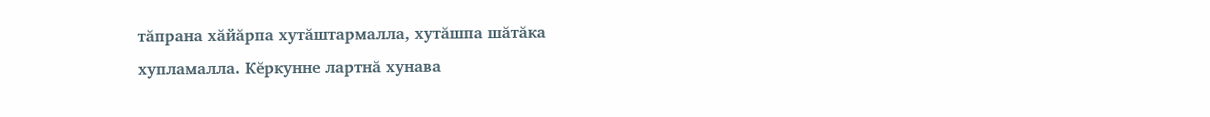тăпрана хăйăрпа хутăштармалла, хутăшпа шăтăка хупламалла. Кĕркунне лартнă хунава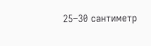25–30 сантиметр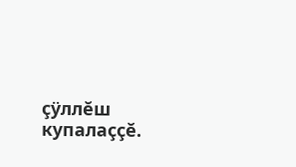çÿллĕш купалаççĕ.